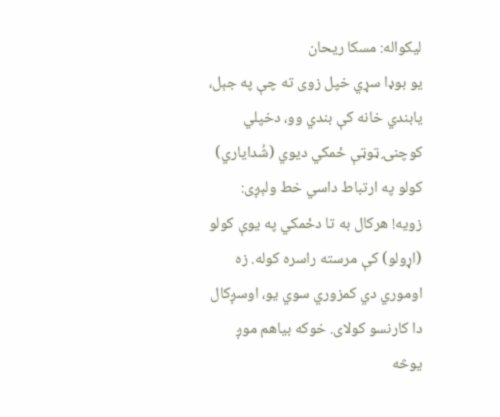لیکواله: مسکا ریحان
یو بوډا سړي خپل زوی ته چې په جېل، یابندي خانه کې بندي وو، دخپلي کوچنۍ ټوټې ځمکي دیوي (شُدایاري) کولو په ارتباط داسي خط ولېږی:
زویه! هرکال به تا دځمکي په یوې کولو (اړولو) کې مرسته راسره کوله. زه اوموري دي کمزوري سوي یو، اوسږکال دا کارنسو کولای. خوکه بیاهم موږ یوڅه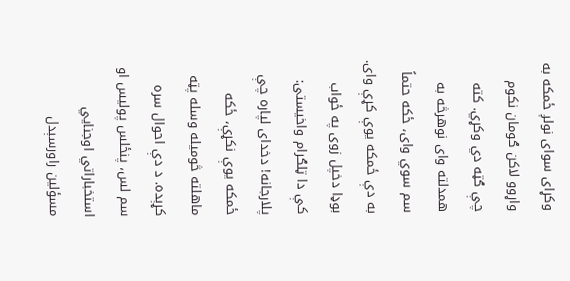وکړای سوای نولږ ځمکه به واړوو لاکن ګومان نکوم چې ګټه دي وکړي. کته همدلته وای نوهرڅه به سم سوي وای، ځکه حتماً به دې ځمکه یوې کړې وای.
بوډا دخپل زوی په ځواب کې دا ټلګرام واخیستی:
پلارجانه! دخدای لپاره چې ځمکه یوې نکړې، ځکه ماهلته څومیله وسله پټه کړېده. د دې احوال سره سم لس، پنځلس پولیس او استخباراتي اوجنايي مسؤلین راورسېدل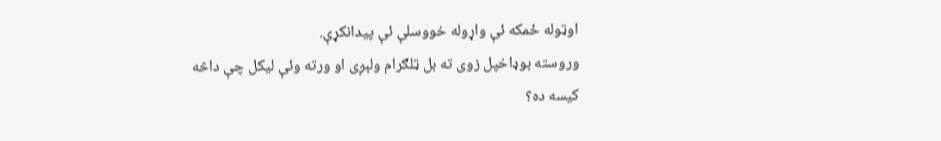اوټوله ځمکه ئې واړوله خووسلې ئې پیدانکړې.
وروسته بوډاخپل زوی ته بل ټلګرام ولېږی او ورته وئې لیکل چې داڅه کیسه ده؟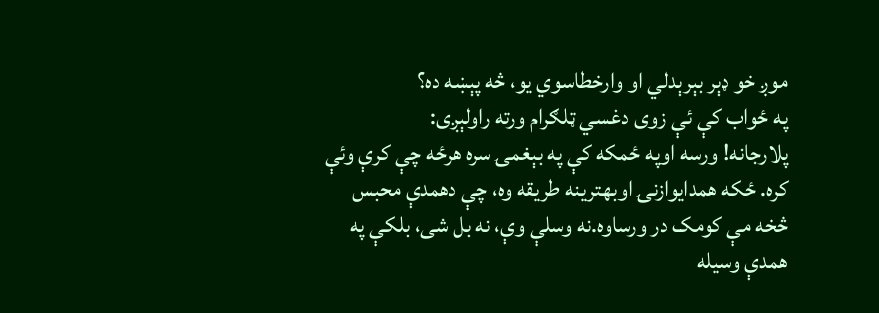موږ خو ډېر بېرېدلي او وارخطاسوي یو، څه پېښه ده؟
په ځواب کې ئې زوی دغسي ټلګرام ورته راولېږی:
پلارجانه! ورسه اوپه ځمکه کې په بېغمۍ سره هرځه چې کرې وئې کره. ځکه همدایوازنۍ اوبهترینه طریقه وه، چې دهمدې محبس څخه مې کومک در ورساوه.نه وسلې وې، نه بل شی، بلکې په همدې وسیله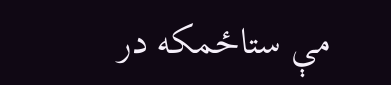مې ستاځمکه در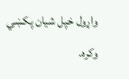واړول خپل شیان پکښي وکره.